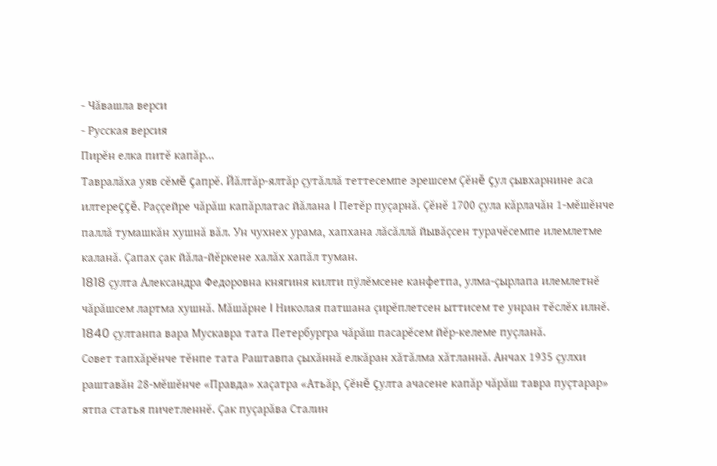- Чăвашла верси
- Русская версия
Пирĕн елка питĕ капăр...
Тавралăха уяв сĕмĕ çапрĕ. Йăлтăр-ялтăр çутăллă теттесемпе эрешсем Çĕнĕ çул çывхарнине аса илтереççĕ. Раççейре чăрăш капăрлатас йăлана I Петĕр пуçарнă. Çĕнĕ 1700 çула кăрлачăн 1-мĕшĕнче паллă тумашкăн хушнă вăл. Ун чухнех урама, хапхана лăсăллă йывăçсен турачĕсемпе илемлетме каланă. Çапах çак йăла-йĕркене халăх хапăл туман.
1818 çулта Александра Федоровна княгиня килти пÿлĕмсене канфетпа, улма-çырлапа илемлетнĕ чăрăшсем лартма хушнă. Мăшăрне I Николая патшана çирĕплетсен ыттисем те унран тĕслĕх илнĕ. 1840 çултанпа вара Мускавра тата Петербургра чăрăш пасарĕсем йĕр-келеме пуçланă.
Совет тапхăрĕнче тĕнпе тата Раштавпа çыхăннă елкăран хăтăлма хăтланнă. Анчах 1935 çулхи раштавăн 28-мĕшĕнче «Правда» хаçатра «Атьăр, Çĕнĕ çулта ачасене капăр чăрăш тавра пуçтарар» ятпа статья пичетленнĕ. Çак пуçарăва Сталин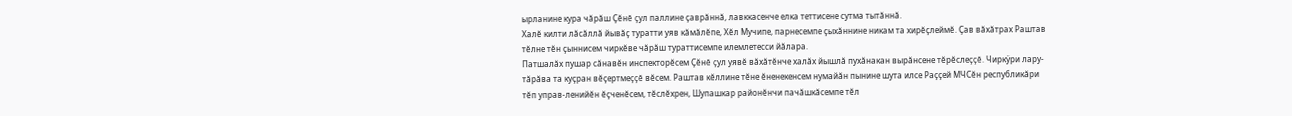ырланине кура чăрăш Çĕнĕ çул паллине çаврăннă, лавккасенче елка теттисене сутма тытăннă.
Халĕ килти лăсăллă йывăç туратти уяв кăмăлĕпе, Хĕл Мучипе, парнесемпе çыхăннине никам та хирĕçлеймĕ. Çав вăхăтрах Раштав тĕлне тĕн çыннисем чиркĕве чăрăш тураттисемпе илемлетесси йăлара.
Патшалăх пушар сăнавĕн инспекторĕсем Çĕнĕ çул уявĕ вăхăтĕнче халăх йышлă пухăнакан вырăнсене тĕрĕслеççĕ. Чиркÿри лару-тăрăва та куçран вĕçертмеççĕ вĕсем. Раштав кĕллине тĕне ĕненекенсем нумайăн пынине шута илсе Раççей МЧСĕн республикăри тĕп управ-ленийĕн ĕçченĕсем, тĕслĕхрен, Шупашкар районĕнчи пачăшкăсемпе тĕл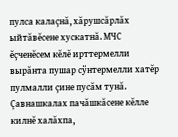пулса калаçнă, хăрушсăрлăх ыйтăвĕсене хускатнă. МЧС ĕçченĕсем кĕлĕ ирттермелли вырăнта пушар сÿнтермелли хатĕр пулмалли çине пусăм тунă. Çавнашкалах пачăшкăсене кĕлле килнĕ халăхпа,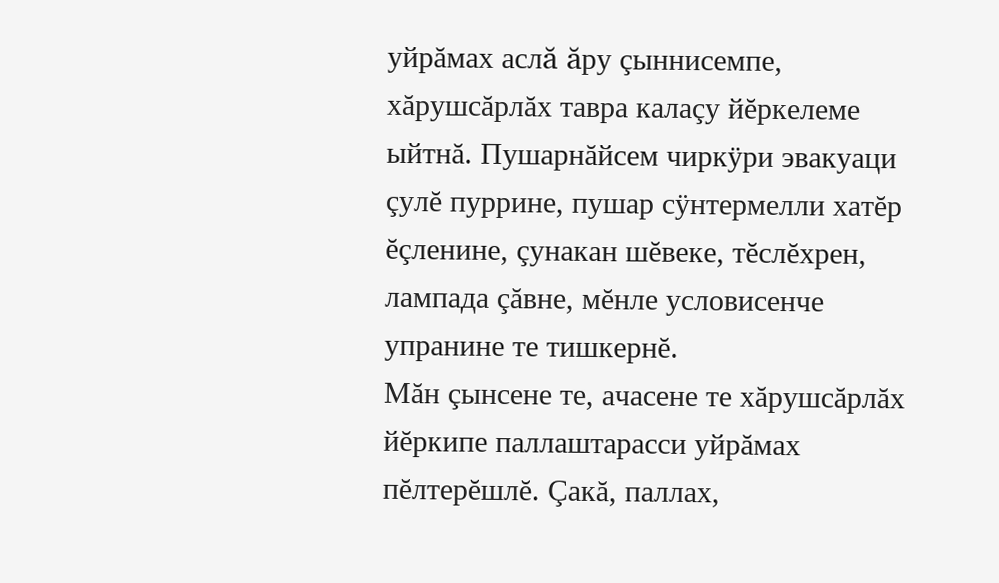уйрăмах аслă ăру çыннисемпе, хăрушсăрлăх тавра калаçу йĕркелеме ыйтнă. Пушарнăйсем чиркÿри эвакуаци çулĕ пуррине, пушар сÿнтермелли хатĕр ĕçленине, çунакан шĕвеке, тĕслĕхрен, лампада çăвне, мĕнле условисенче упранине те тишкернĕ.
Мăн çынсене те, ачасене те хăрушсăрлăх йĕркипе паллаштарасси уйрăмах пĕлтерĕшлĕ. Çакă, паллах,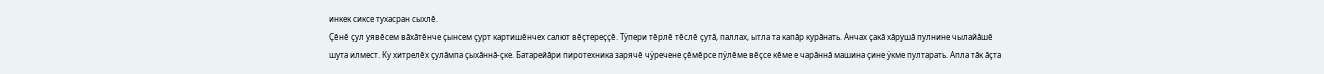инкек сиксе тухасран сыхлĕ.
Çĕнĕ çул уявĕсем вăхăтĕнче çынсем çурт картишĕнчех салют вĕçтереççĕ. Тÿпери тĕрлĕ тĕслĕ çутă, паллах, ытла та капăр курăнать. Анчах çакă хăрушă пулнине чылайăшĕ шута илмест. Ку хитрелĕх çулăмпа çыхăннă-çке. Батарейăри пиротехника зарячĕ чÿречене çĕмĕрсе пÿлĕме вĕçсе кĕме е чарăннă машина çине ÿкме пултарать. Апла тăк ăçта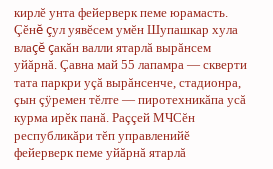кирлĕ унта фейерверк пеме юрамасть. Çĕнĕ çул уявĕсем умĕн Шупашкар хула влаçĕ çакăн валли ятарлă вырăнсем уйăрнă. Çавна май 55 лапамра — скверти тата паркри уçă вырăнсенче, стадионра, çын çÿремен тĕлте — пиротехникăпа усă курма ирĕк панă. Раççей МЧСĕн республикăри тĕп управленийĕ фейерверк пеме уйăрнă ятарлă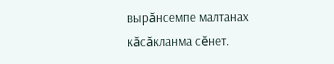вырăнсемпе малтанах кăсăкланма сĕнет.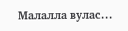Малалла вулас...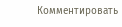Комментировать